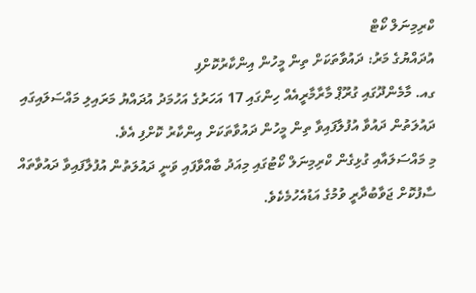ކްރިމިނަލް ކޯޓް
އުދައްޔުގެ މަރު: ދައުވާތަކަށް ތިން މީހުން އިންކާރުކޮށްފި
ގއ. މާމެންދޫގައި ގުރޫޕް މާރާމާރީއެއް ހިންގައި 17 އަހަރުގެ އަހުމަދު އުދައްޔު މަރައިލި މައްސަލައިގައި ދައުލަތުން ދައުވާ އުފުލާފައިވާ ތިން މީހުން ދައުވާތަކަށް އިންކާރު ކޮށްފި އެވެ.
މި މައްސަލައާއި ގުޅިގެން ކްރިމިނަލް ކޯޓުގައި މިއަދު ބާއްވާފައި ވަނީ ދައުލަތުން އުފުލާފައިވާ ދައުވާތައް ސާފުކޮށް ޖަވާބުދާރީ ވުމުގެ އަޑުއެހުމެކެވެ.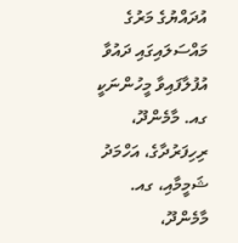އުދައްޔުގެ މަރުގެ މައްސަލައިގައި ދައުވާ އުފުލާފައިވާ މީހުންނަކީ ގއ. މާމެންދޫ، ރިހިފަރުދާގެ، އަހްމަދު ޝަމީމާއި، ގއ. މާމެންދޫ،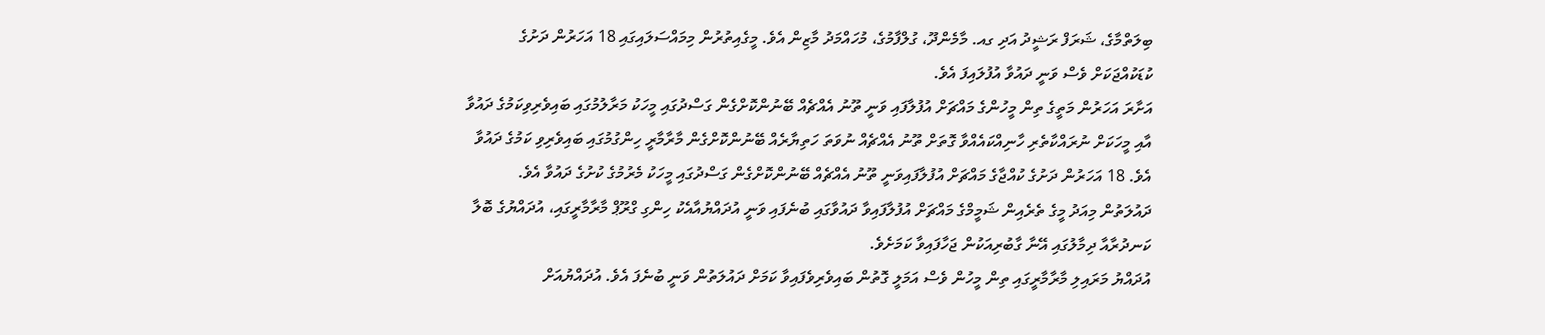ބިލަތްމާގެ، ޝަރަފް ރަޝީދު އަދި ގއ. މާމެންދޫ، ގުލްފާމުގެ، މުހައްމަދު މާޒިން އެވެ. މީގެއިތުރުން މިމައްސަލައިގައި 18 އަހަރުން ދަށުގެ ކުޑަކުއްޖަކަށް ވެސް ވަނީ ދައުވާ އުފުލައިފަ އެވެ.
އަށާރަ އަހަރުން މަތީގެ ތިން މީހުންގެ މައްޗަށް އުފުލާފައި ވަނީ ތޫނު އެއްޗެއް ބޭނުންކޮށްގެން ގަސްދުގައި މީހަކު މަރާލުމުގައި ބައިވެރިވިކަމުގެ ދައުވާ އާއި މީހަކަށް ނުރައްކާތެރި ހާނިއްކައެއްވާ ގޮތަށް ތޫނު އެއްޗެއް ނުވަތަ ހަތިޔާރެއް ބޭނުންކޮށްގެން މާރާމާރީ ހިންގުމުގައި ބައިވެރިވި ކަމުގެ ދައުވާ އެވެ. 18 އަހަރުން ދަށުގެ ކުއްޖާގެ މައްޗަށް އުފުލާފައިވަނީ ތޫނު އެއްޗެއް ބޭނުންކޮށްގެން ގަސްދުގައި މީހަކު މެރުމުގެ ކުށުގެ ދައުވާ އެވެ.
ދައުލަތުން މިއަދު މީގެ ތެރެއިން ޝަމީމްގެ މައްޗަށް އުފުލާފައިވާ ދައުވާގައި ބުނެފައި ވަނީ އުދައްޔުއާއެކު ހިންގި ގްރޫޕް މާރާމާރީގައި، އުދައްޔުގެ ބޮލާ ކަނދުރާއާ ދިމާލުގައި އޭނާ ގާބުރިއަކުން ޖަހާފައިވާ ކަމަށެވެ.
އުދައްޔު މަރައިލި މާރާމާރީގައި ތިން މީހުން ވެސް އަމަލީ ގޮތުން ބައިވެރިވެފައިވާ ކަމަށް ދައުލަތުން ވަނީ ބުނެފަ އެވެ. އުދައްޔުއަށް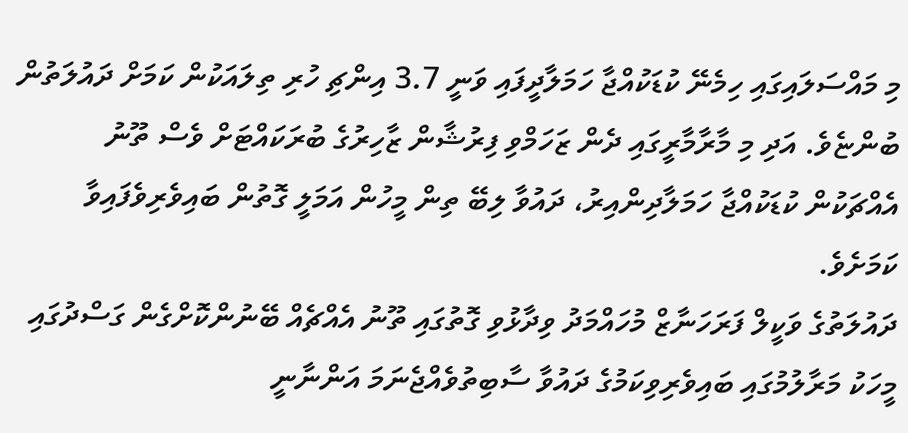މި މައްސަލައިގައި ހިމެނޭ ކުޑަކުއްޖާ ހަމަލާދީފައި ވަނީ 3.7 އިންޗި ހުރި ތިލައަކުން ކަމަށް ދައުލަތުން ބުންޏެވެ. އަދި މި މާރާމާރީގައި ދެން ޒަހަމްވި ފިރުޝާން ޒާހިރުގެ ބުރަކައްޓަށް ވެސް ތޫނު އެއްޗަކުން ކުޑަކުއްޖާ ހަމަލާދިންއިރު، ދައުވާ ލިބޭ ތިން މީހުން އަމަލީ ގޮތުން ބައިވެރިވެފައިވާ ކަމަށެވެ.
ދައުލަތުގެ ވަކީލް ފަރަހަނާޒް މުހައްމަދު ވިދާޅުވި ގޮތުގައި ތޫނު އެއްޗެއް ބޭނުންކޮށްގެން ގަސްދުގައި މީހަކު މަރާލުމުގައި ބައިވެރިވިކަމުގެ ދައުވާ ސާބިތުވެއްޖެނަމަ އަންނާނީ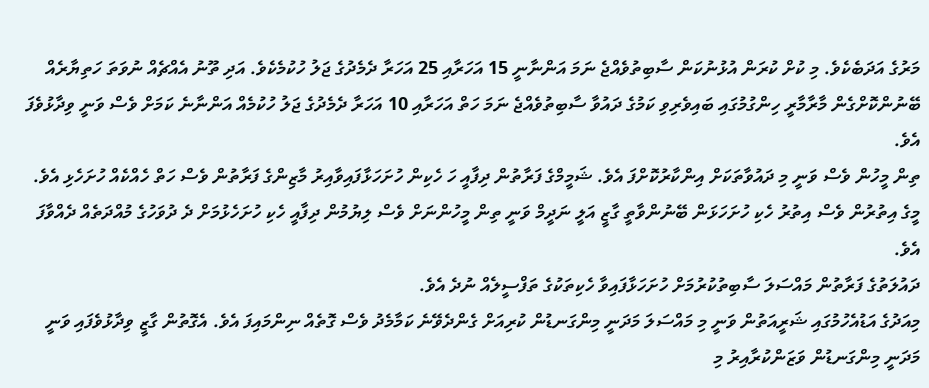މަރުގެ އަދަބެކެވެ. މި ކުށް ކުރަން އުޅުނުކަން ސާބިތުވެއްޖެ ނަމަ އަންނާނީ 15 އަހަރާއި 25 އަހަރާ ދެމެދުގެ ޖަލު ހުކުމެކެވެ. އަދި ތޫނު އެއްޗެއް ނުވަތަ ހަތިޔާރެއް ބޭނުންކޮށްގެން މާރާމާރީ ހިންގުމުގައި ބައިވެރިވި ކަމުގެ ދައުވާ ސާބިތުވެއްޖެ ނަމަ ހަތް އަހަރާއި 10 އަހަރާ ދެމެދުގެ ޖަލު ހުކުމެއް އަންނާނެ ކަމަށް ވެސް ވަނީ ވިދާޅުވެފަ އެވެ.
ތިން މީހުން ވެސް ވަނީ މި ދައުވާތަކަށް އިންކާރުކޮށްފަ އެވެ. ޝަމީމްގެ ފަރާތުން ދިފާއީ ހަ ހެކިން ހުށަހަޅާފައިވާއިރު މާޒިންގެ ފަރާތުން ވެސް ހަތް ހެއްކެއް ހުށަހެޅި އެވެ. މީގެ އިތުރުން ވެސް އިތުރު ހެކި ހުށަހަޅަން ބޭނުންވާތީ ގާޒީ އަލީ ނަދީމް ވަނީ ތިން މީހުންނަށް ވެސް ލިޔުމުން ދިފާއީ ހެކި ހުށަހެޅުމަށް ދެ ދުވަހުގެ މުއްދަތެއް ދެއްވާފަ އެވެ.
ދައުލަތުގެ ފަރާތުން މައްސަލަ ސާބިތުކުރުމަށް ހުށަހަޅާފައިވާ ހެކިތަކުގެ ތަފްސީލެއް ނުދެ އެވެ.
މިއަދުގެ އަޑުއެހުމުގައި ޝަރީއަތުން ވަނީ މި މައްސަލަ މަދަނީ މިންގަނޑުން ކުރިއަށް ގެންދެވޭނެ ކަމާމެދު ވެސް ގޮތެއް ނިންމައިފަ އެވެ. އެގޮތުން ގާޒީ ވިދާޅުވެފައި ވަނީ މަދަނީ މިންގަނޑުން ވަޒަންކުރާއިރު މި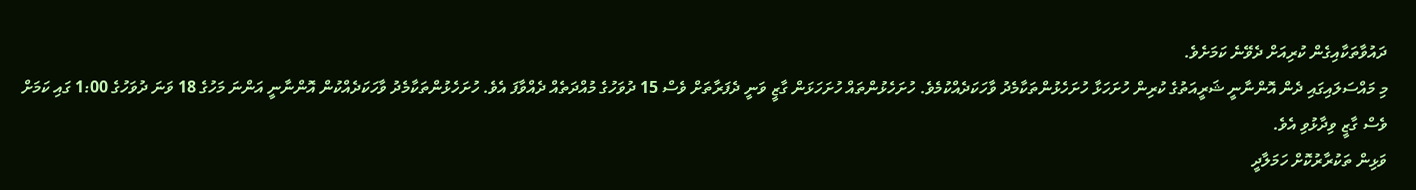ދައުވާތަކާއިގެން ކުރިއަށް ދެވޭނެ ކަމަށެވެ.
މި މައްސަލައިގައި ދެން އޮންނާނީ ޝަރީއަތުގެ ކުރިން ހުށަހަޅާ ހުށަހެޅުންތަކާމެދު ވާހަކަދެއްކުމެވެ. ހުށަހެޅުންތައް ހުށަހަޅަން ގާޒީ ވަނީ ދެފަރާތަށް ވެސް 15 ދުވަހުގެ މުއްދަތެއް ދެއްވާފަ އެވެ. ހުށަހެޅުންތަކާމެދު ވާހަކަދެއްކުން އޮންނާނީ އަންނަ މަހުގެ 18 ވަނަ ދުވަހުގެ 1:00 ގައި ކަމަށް ވެސް ގާޒީ ވިދާޅުވި އެވެ.
ވަޅިން ތަކުރާރުކޮށް ހަމަލާދީ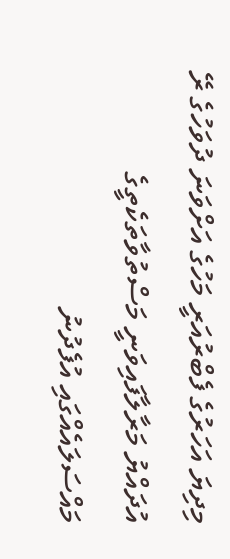މިދިޔަ އަހަރުގެ ފެބްރުއަރީ މަހުގެ އަށްވަނަ ދުވަހުގެ ރޭ އުދައްޔު މަރާލާފައިވަނީ މަސްތުވާތަކެތީގެ މައްސަލައެއްގައި އުފެދުނު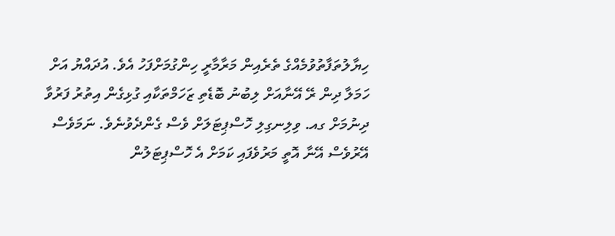ހިޔާލުތަފާތުވުމެއްގެ ތެރެއިން މަރާމާރީ ހިންގުމަށްފަހު އެވެ. އުދައްޔު އަށް ހަމަލާ ދިން ރޭ އޭނާއަށް ލިބުނު ބޮޑެތި ޒަހަމްތަކާއި ގުޅިގެން އިތުރު ފަރުވާ ދިނުމަށް ގއ. ވިލިނގިލި ހޮސްޕިޓަލަށް ވެސް ގެންދެވުނެވެ. ނަމަވެސް އޭރުވެސް އޭނާ އޮތީ މަރުވެފައި ކަމަށް އެ ހޮސްޕިޓަލުން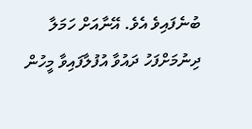ބުނެފައިވެ އެވެ. އޭނާއަށް ހަމަލާ ދިނުމަށްފަހު ދައުވާ އުފުލާފައިވާ މީހުން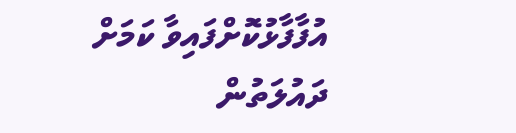އުފާފާޅުކޮށްފައިވާ ކަމަށް ދައުލަތުން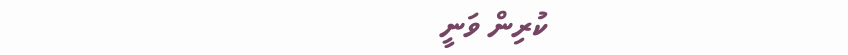ކުރިން ވަނީ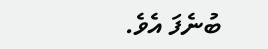ބުނެފަ އެވެ.